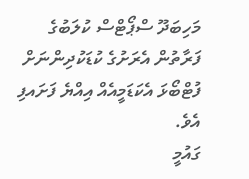މަހިބަދޫ ސްޕޯޓްސް ކުލަބުގެ ފަރާތުން އެރަށުގެ ކުޑަކުދިންނަށް ފުޓްބޯޅަ އެކަޑަމީއެއް އިއްޔެ ފަށައފި އެވެ.
ގައުމީ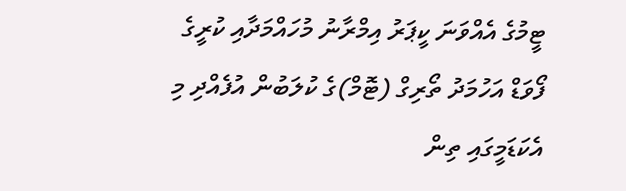ޓީމުގެ އެއްވަނަ ކީޕަރު އިމްރާނު މުހައްމަދާއި ކުރީގެ ފޯވަޑް އަހުމަދު ތޯރިގް (ޓޮމް)ގެ ކުލަބުން އުފެއްދި މި އެކަޑަމީގައި ތިން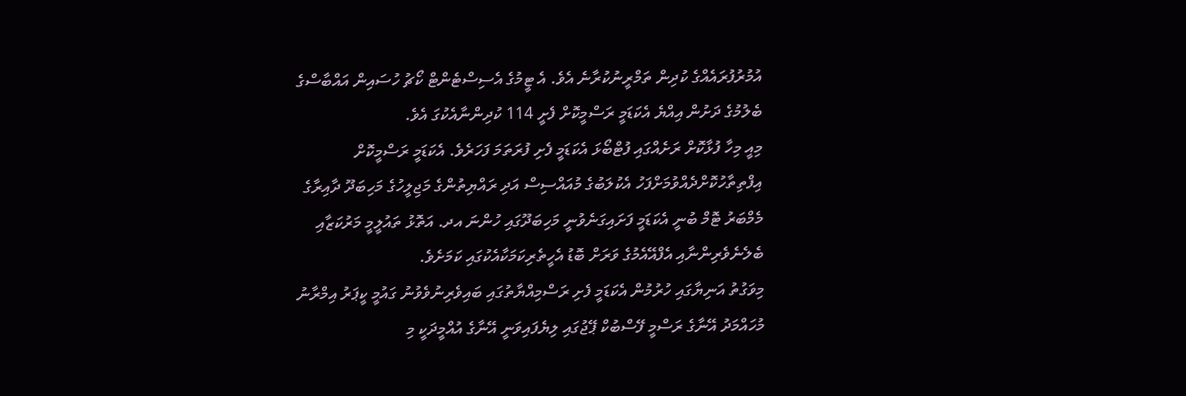އުމުރުފުރައެއްގެ ކުދިން ތަމްރީނުކުރާނެ އެވެ. އެ ޓީމުގެ އެސިސްޓެންޓް ކޯޗު ހުސައިން އައްބާސްގެ ބެލުމުގެ ދަށުން އިއްޔެ އެކަޑަމީ ރަސްމީކޮށް ފެށީ 114 ކުދިންނާއެކުގަ އެވެ.
މިއީ މިހާ ފުޅާކޮށް ރަށެއްގައި ފުޓްބޯޅަ އެކަޑަމީ ފެށި ފުރަތަމަ ފަހަރެވެ. އެކަޑަމީ ރަސްމީކޮށް އިފްތިތާހުކޮށްދެއްވުމަށްފަހު އެކުލަބުގެ މުއައްސިސް އަދި ރައްޔިތުންގެ މަޖިލީހުގެ މަހިބަދޫ ދާއިރާގެ މެމްބަރު ޓޮމް ބުނީ އެކަޑަމީ ފަށައިގަނެވުނީ މަހިބަދޫގައި ހުންނަ އދ. އަތޮޅު ތައުލީމީ މަރުކަޒާއި ބެލެނެވެރިންނާއި އެފްއޭއެމުގެ ވަރަށް ބޮޑު އެހީތެރިކަމަކާއެކުގައި ކަމަށެވެ.
މިވަގުތު އަނިޔާގައި ހުރުމުން އެކަޑަމީ ފެށި ރަސްމިއްޔާތުގައި ބައިވެރިނުވެވުނު ގައުމީ ކީޕަރު އިމްރާނު މުހައްމަދު އޭނާގެ ރަސްމީ ފޭސްބުކް ޕޭޖުގައި ލިޔެފައިވަނީ އޭނާގެ އުއްމީދަކީ މި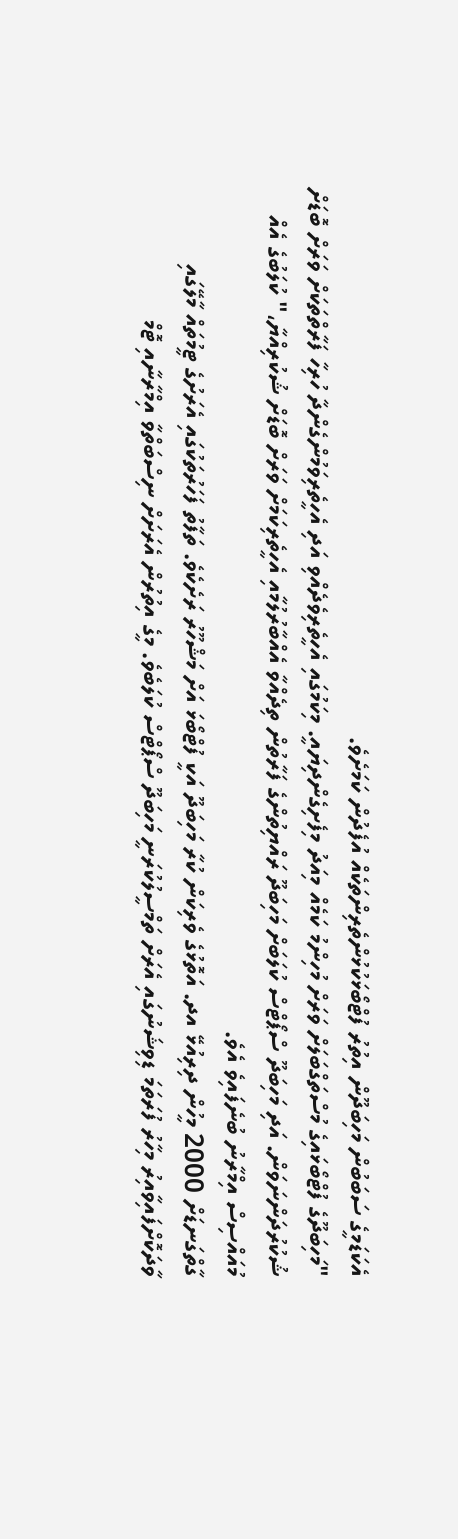އެކަޑަމީގެ ސަބަބުން މަހިބަދޫން އިތުރު ފުޓްބޯޅަކުޅުންތެރިންތަކެއް އުފެދުން ކަމަށެވެ.
"މަހިބަދޫގެ ފުޓްބޯޅައިގެ މުސްތަގްބަލަށް ވަރަށް މުހިންމު ކަމެއް މިއަދު މިފެށިގެންދިޔައީ. މިކަމުގައި އެހީތެރިވެދެއްވި އަދި އެހީތެރިވަމުންގެންދާ ހުރިހާ ފަރާތްތަކަށް ވަރަށް ބޮޑަށް ޝުކުރުދަންނަވަން. އަދި މަހިބަދޫ ސްޕޯޓްސް ކުލަބަށް މަހިބަދޫ ރައްޔިތުންގެ ފަރާތުން ތިދެއްވާ އެއްބާރުލުމާއި އެހީތެރިކަމަށް ވަރަށް ބޮޑަށް ޝުކުރިއްޔާ،" ކުލަބުގެ އެއް މުއައްސިސް އިމްރާނު ބުނެފައިވެ އެވެ.
ގާތްގަނޑަށް 2000 މީހުން ދިރިއުޅޭ އދ. އަތޮޅުގެ ވެރިކަން ކުރާ މަހިބަދޫ އަކީ ފުޓްބޯޅަ އަށް މަޝްހޫރު ރަށެކެވެ. ތަފާތު ފަހަރުތަކުގައި އެރަށުގެ ޓީމުތައް މާލޭގައި ވާދަކޮށްފައިވާއިރު މިހާރު ފުރަތަމަ ޑިވިޝަނުގައި އެރަށް ތަމްސީލުކުރަނީ މަހިބަދޫ ސްޕޯޓްސް ކުލަބެވެ. މީގެ އިތުރުން އެރަށަށް ނިސްބަތްވާ އިމްރާނާއި ޓޮމް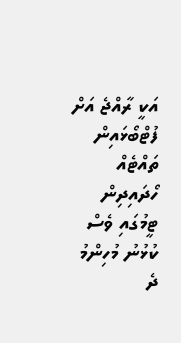އަކީ ރާއްޖެ އަށް ފުޓްބޯޅައިން ތައްޓެއް ހޯދައިދިން ޓީމުގައި ވެސް ކުޅުނު މުހިންމު ދެ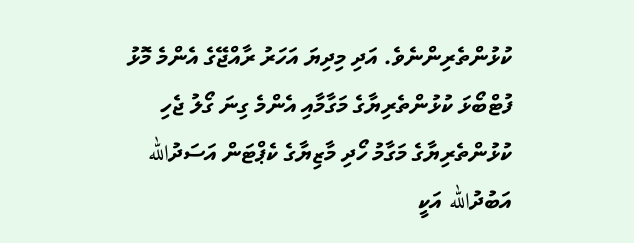ކުޅުންތެރިންނެވެ. އަދި މިދިޔަ އަހަރު ރާއްޖޭގެ އެންމެ މޮޅު ފުޓްބޯޅަ ކުޅުންތެރިޔާގެ މަގާމާއި އެންމެ ގިނަ ގޯލު ޖެހި ކުޅުންތެރިޔާގެ މަގާމު ހޯދި މާޒިޔާގެ ކެޕްޓަން އަސަދުالله އަބުދުالله އަކީ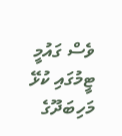ވެސް ގައުމީ ޓީމުގައި ކުޅޭ މަހިބަދޫގެ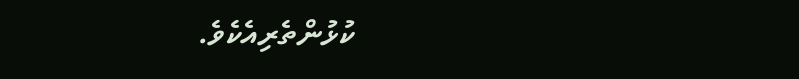ކުޅުންތެރިއެކެވެ.